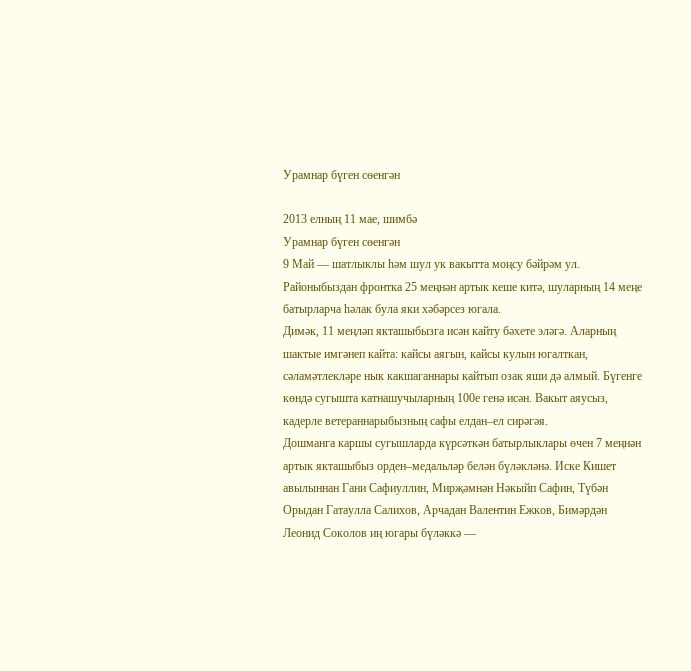Урамнар бүген сөенгән

2013 елның 11 мае, шимбә
Урамнар бүген сөенгән
9 Май — шатлыклы һәм шул ук вакытта моңсу бәйрәм ул. Районыбыздан фронтка 25 меңнән артык кеше китә, шуларның 14 меңе батырларча һәлак була яки хәбәрсез югала.
Димәк, 11 меңләп якташыбызга исән кайту бәхете эләгә. Аларның шактые имгәнеп кайта: кайсы аягын, кайсы кулын югалткан, сәламәтлекләре нык какшаганнары кайтып озак яши дә алмый. Бүгенге көндә сугышта катнашучыларның 100е генә исән. Вакыт аяусыз, кадерле ветераннарыбызның сафы елдан–ел сирәгәя.
Дошманга каршы сугышларда күрсәткән батырлыклары өчен 7 меңнән артык якташыбыз орден–медальләр белән бүләкләнә. Иске Кишет авылыннан Гани Сафиуллин, Мирҗәмнән Нәкыйп Сафин, Түбән Орыдан Гатаулла Салихов, Арчадан Валентин Ежков, Бимәрдән Леонид Соколов иң югары бүләккә —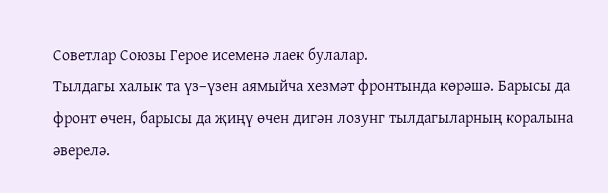Советлар Союзы Герое исеменә лаек булалар.
Тылдагы халык та үз–үзен аямыйча хезмәт фронтында көрәшә. Барысы да фронт өчен, барысы да җиңү өчен дигән лозунг тылдагыларның коралына әверелә.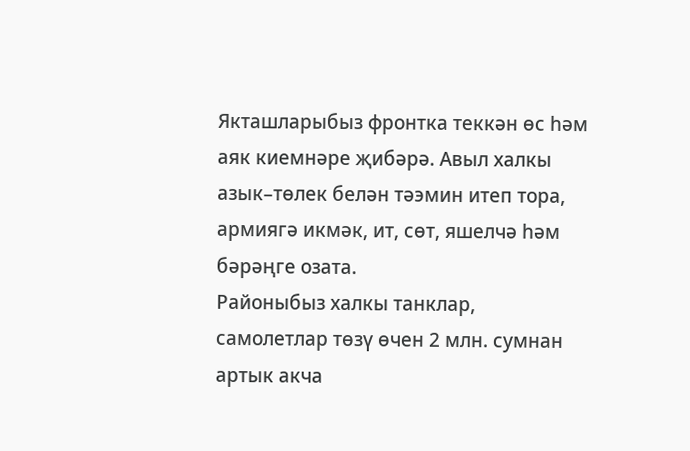Якташларыбыз фронтка теккән өс һәм аяк киемнәре җибәрә. Авыл халкы азык–төлек белән тәэмин итеп тора, армиягә икмәк, ит, сөт, яшелчә һәм бәрәңге озата.
Районыбыз халкы танклар, самолетлар төзү өчен 2 млн. сумнан артык акча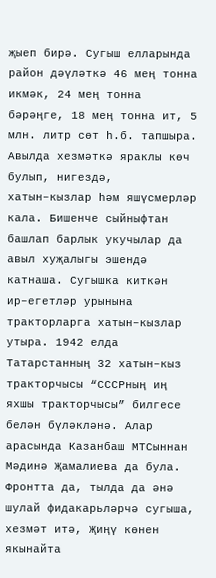җыеп бирә. Сугыш елларында район дәүләткә 46 мең тонна икмәк, 24 мең тонна бәрәңге, 18 мең тонна ит, 5 млн. литр сөт һ.б. тапшыра.
Авылда хезмәткә яраклы көч булып, нигездә, хатын–кызлар һәм яшүсмерләр кала. Бишенче сыйныфтан башлап барлык укучылар да авыл хуҗалыгы эшендә катнаша. Сугышка киткән ир–егетләр урынына тракторларга хатын–кызлар утыра. 1942 елда Татарстанның 32 хатын–кыз тракторчысы “СССРның иң яхшы тракторчысы” билгесе белән бүләкләнә. Алар арасында Казанбаш МТСыннан Мәдинә Җамалиева да була.
Фронтта да, тылда да әнә шулай фидакарьләрчә сугыша, хезмәт итә, Җиңү көнен якынайта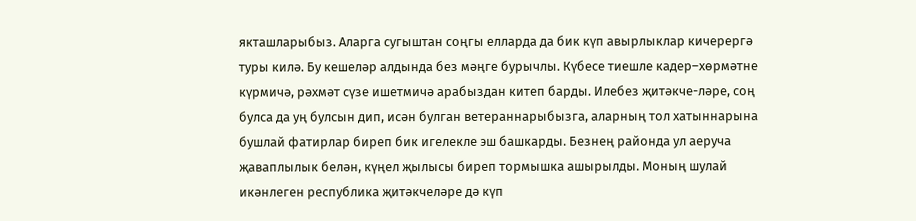якташларыбыз. Аларга сугыштан соңгы елларда да бик күп авырлыклар кичерергә туры килә. Бу кешеләр алдында без мәңге бурычлы. Күбесе тиешле кадер–хөрмәтне күрмичә, рәхмәт сүзе ишетмичә арабыздан китеп барды. Илебез җитәкче-ләре, соң булса да уң булсын дип, исән булган ветераннарыбызга, аларның тол хатыннарына бушлай фатирлар биреп бик игелекле эш башкарды. Безнең районда ул аеруча җаваплылык белән, күңел җылысы биреп тормышка ашырылды. Моның шулай икәнлеген республика җитәкчеләре дә күп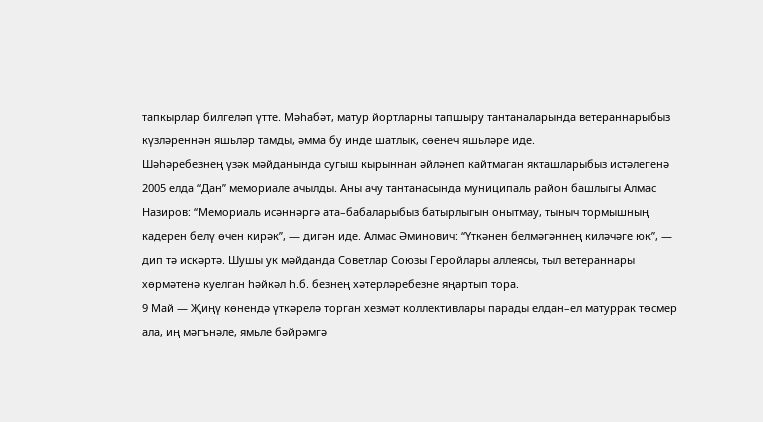тапкырлар билгеләп үтте. Мәһабәт, матур йортларны тапшыру тантаналарында ветераннарыбыз күзләреннән яшьләр тамды, әмма бу инде шатлык, сөенеч яшьләре иде.
Шәһәребезнең үзәк мәйданында сугыш кырыннан әйләнеп кайтмаган якташларыбыз истәлегенә 2005 елда “Дан” мемориале ачылды. Аны ачу тантанасында муниципаль район башлыгы Алмас Назиров: “Мемориаль исәннәргә ата–бабаларыбыз батырлыгын онытмау, тыныч тормышның кадерен белү өчен кирәк”, — дигән иде. Алмас Әминович: “Үткәнен белмәгәннең киләчәге юк”, — дип тә искәртә. Шушы ук мәйданда Советлар Союзы Геройлары аллеясы, тыл ветераннары хөрмәтенә куелган һәйкәл һ.б. безнең хәтерләребезне яңартып тора.
9 Май — Җиңү көнендә үткәрелә торган хезмәт коллективлары парады елдан–ел матуррак төсмер ала, иң мәгънәле, ямьле бәйрәмгә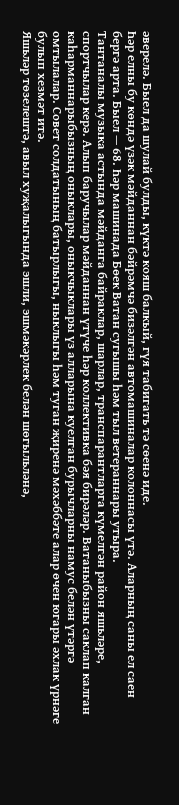әверелә. Быел да шулай булды, күктә кояш балкый, гүя табигать тә сөенә иде.
Һәр елны бу көндә үзәк мәйданнан бәйрәмчә бизәлгән автомашиналар колоннасы үтә. Аларның саны ел саен бергә арта. Быел — 68. Һәр машинада Бөек Ватан сугышы һәм тыл ветераннары утыра.
Тантаналы музыка астында мәйданга байраклар, шарлар, транспарантларга күмелгән район яшьләре, спортчылар керә. Алып баручылар мәйданнан үтүче һәр коллективка бәя бирәләр. Ватаныбызны саклап калган каһарманнарыбызның оныклары, оныкчыклары үз алларына куелган бурычларны намус белән үтәргә омтылалар. Совет солдатының батырлыгы, ныклыгы һәм туган җиренә мәхәббәте алар өчен югары әхлак үрнәге булып хезмәт итә.
Яшьләр төзелештә, авыл хуҗалыгында эшли, эшмәкәрлек белән шөгыльләнә,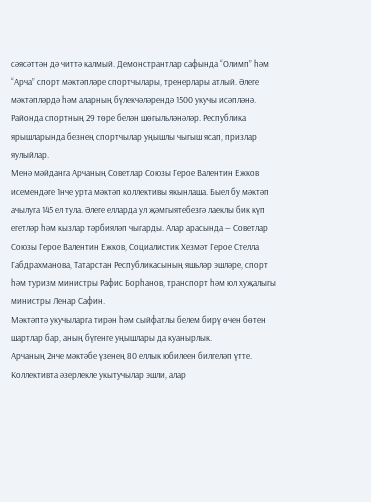сәясәттән дә читтә калмый. Демонстрантлар сафында “Олимп” һәм “Арча” спорт мәктәпләре спортчылары, тренерлары атлый. Әлеге мәктәпләрдә һәм аларның бүлекчәләрендә 1500 укучы исәпләнә.
Районда спортның 29 төре белән шөгыльләнәләр. Республика ярышларында безнең спортчылар уңышлы чыгыш ясап, призлар яулыйлар.
Менә мәйданга Арчаның Советлар Союзы Герое Валентин Ежков исемендәге 1нче урта мәктәп коллективы якынлаша. Быел бу мәктәп ачылуга 145 ел тула. Әлеге елларда ул җәмгыятебезгә лаеклы бик күп егетләр һәм кызлар тәрбияләп чыгарды. Алар арасында — Советлар Союзы Герое Валентин Ежков, Социалистик Хезмәт Герое Стелла Габдрахманова, Татарстан Республикасының яшьләр эшләре, спорт һәм туризм министры Рафис Борһанов, транспорт һәм юл хуҗалыгы министры Ленар Сафин.
Мәктәптә укучыларга тирән һәм сыйфатлы белем бирү өчен бөтен шартлар бар, аның бүгенге уңышлары да куанырлык.
Арчаның 2нче мәктәбе үзенең 80 еллык юбилеен билгеләп үтте. Коллективта әзерлекле укытучылар эшли, алар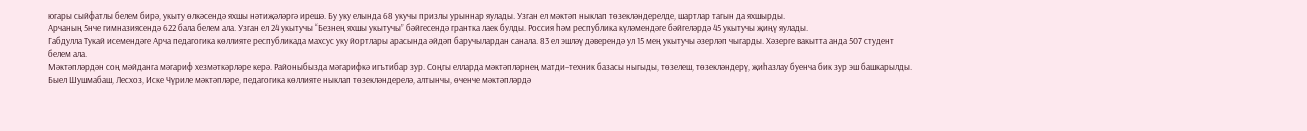югары сыйфатлы белем бирә, укыту өлкәсендә яхшы нәтиҗәләргә ирешә. Бу уку елында 68 укучы призлы урыннар яулады. Узган ел мәктәп ныклап төзекләндерелде, шартлар тагын да яхшырды.
Арчаның 5нче гимназиясендә 622 бала белем ала. Узган ел 24 укытучы “Безнең яхшы укытучы” бәйгесендә грантка лаек булды. Россия һәм республика күләмендәге бәйгеләрдә 45 укытучы җиңү яулады.
Габдулла Тукай исемендәге Арча педагогика көллияте республикада махсус уку йортлары арасында әйдәп баручылардан санала. 83 ел эшләү дәверендә ул 15 мең укытучы әзерләп чыгарды. Хәзерге вакытта анда 507 студент белем ала.
Мәктәпләрдән соң мәйданга мәгариф хезмәткәрләре керә. Районыбызда мәгарифкә игътибар зур. Соңгы елларда мәктәпләрнең матди–техник базасы ныгыды, төзелеш, төзекләндерү, җиһазлау буенча бик зур эш башкарылды. Быел Шушмабаш, Лесхоз, Иске Чүриле мәктәпләре, педагогика көллияте ныклап төзекләндерелә, алтынчы, өченче мәктәпләрдә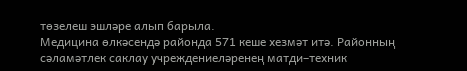төзелеш эшләре алып барыла.
Медицина өлкәсендә районда 571 кеше хезмәт итә. Районның сәламәтлек саклау учреждениеләренең матди–техник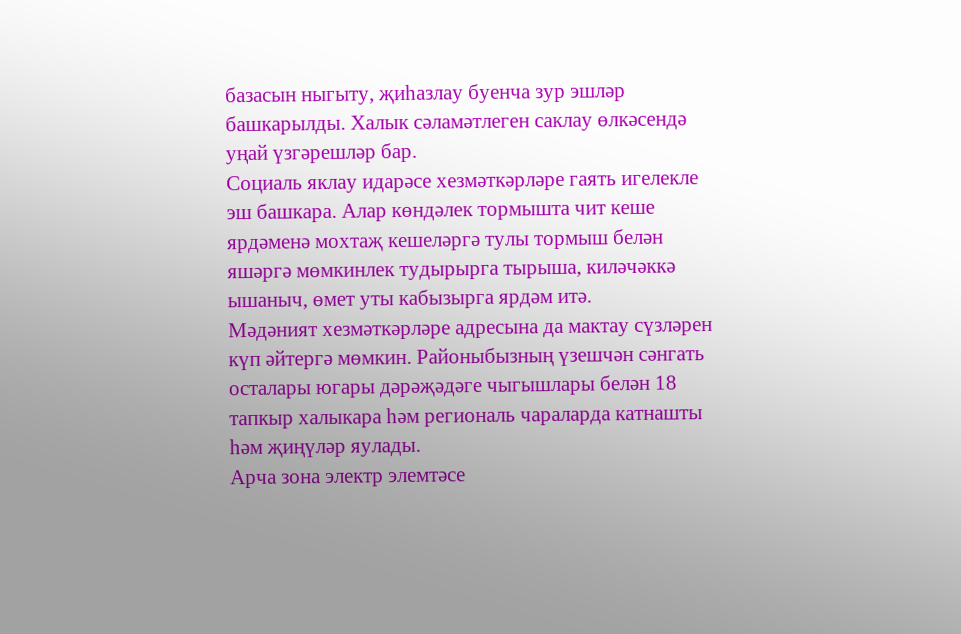базасын ныгыту, җиһазлау буенча зур эшләр башкарылды. Халык сәламәтлеген саклау өлкәсендә уңай үзгәрешләр бар.
Социаль яклау идарәсе хезмәткәрләре гаять игелекле эш башкара. Алар көндәлек тормышта чит кеше ярдәменә мохтаҗ кешеләргә тулы тормыш белән яшәргә мөмкинлек тудырырга тырыша, киләчәккә ышаныч, өмет уты кабызырга ярдәм итә.
Мәдәният хезмәткәрләре адресына да мактау сүзләрен күп әйтергә мөмкин. Районыбызның үзешчән сәнгать осталары югары дәрәҗәдәге чыгышлары белән 18 тапкыр халыкара һәм региональ чараларда катнашты һәм җиңүләр яулады.
Арча зона электр элемтәсе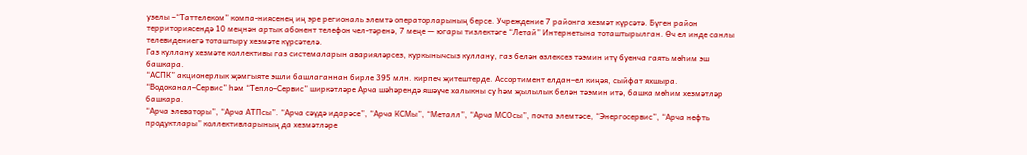узелы –“Таттелеком” компа-ниясенең иң эре региональ элемтә операторларының берсе. Учреждение 7 районга хезмәт күрсәтә. Бүген район территориясендә 10 меңнән артык абонент телефон чел-тәренә, 7 меңе — югары тизлектәге “Летай” Интернетына тоташтырылган. Өч ел инде санлы телевидениегә тоташтыру хезмәте күрсәтелә.
Газ куллану хезмәте коллективы газ системаларын аварияләрсез, куркынычсыз куллану, газ белән өзлексез тәэмин итү буенча гаять мөһим эш башкара.
“АСПК” акционерлык җәмгыяте эшли башлаганнан бирле 395 млн. кирпеч җитештерде. Ассортимент елдан–ел киңәя, сыйфат яхшыра.
“Водоканал–Сервис” һәм “Тепло–Сервис” ширкәтләре Арча шәһәрендә яшәүче халыкны су һәм җылылык белән тәэмин итә, башка мөһим хезмәтләр башкара.
“Арча элеваторы”, “Арча АТПсы”. “Арча сәүдә идарәсе”, “Арча КСМы”, “Металл”, “Арча МСОсы”, почта элемтәсе, “Энергосервис”, “Арча нефть продуктлары” коллективларының да хезмәтләре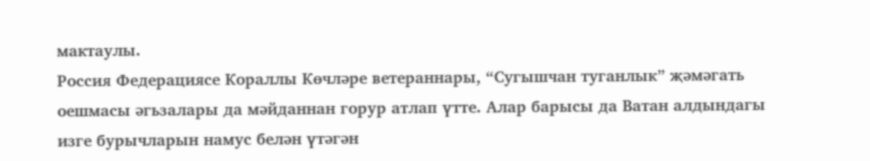мактаулы.
Россия Федерациясе Кораллы Көчләре ветераннары, “Сугышчан туганлык” җәмәгать оешмасы әгьзалары да мәйданнан горур атлап үтте. Алар барысы да Ватан алдындагы изге бурычларын намус белән үтәгән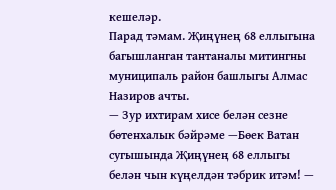кешеләр.
Парад тәмам. Җиңүнең 68 еллыгына багышланган тантаналы митингны муниципаль район башлыгы Алмас Назиров ачты.
— Зур ихтирам хисе белән сезне бөтенхалык бәйрәме —Бөек Ватан сугышында Җиңүнең 68 еллыгы белән чын күңелдән тәбрик итәм! —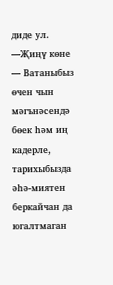диде ул. —Җиңү көне — Ватаныбыз өчен чын мәгънәсендә бөек һәм иң кадерле, тарихыбызда әһә-миятен беркайчан да югалтмаган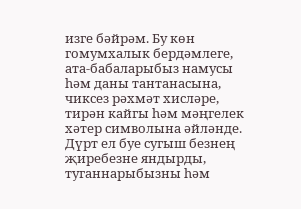изге бәйрәм. Бу көн гомумхалык бердәмлеге, ата-бабаларыбыз намусы һәм даны тантанасына, чиксез рәхмәт хисләре, тирән кайгы һәм мәңгелек хәтер символына әйләнде.
Дүрт ел буе сугыш безнең җиребезне яндырды, туганнарыбызны һәм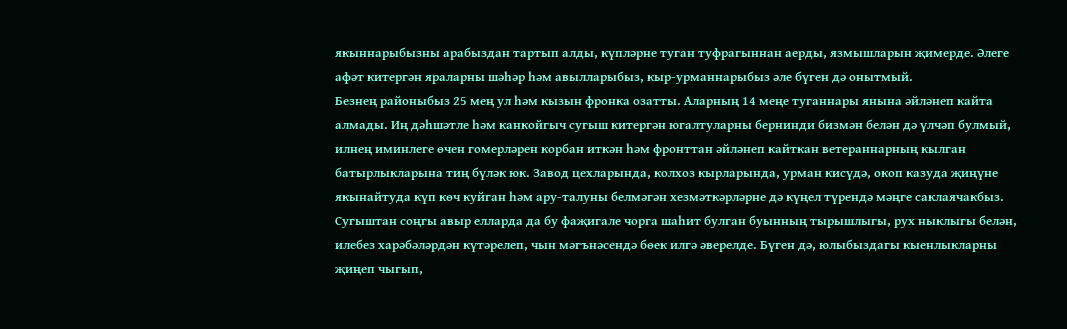якыннарыбызны арабыздан тартып алды, күпләрне туган туфрагыннан аерды, язмышларын җимерде. Әлеге афәт китергән яраларны шәһәр һәм авылларыбыз, кыр-урманнарыбыз әле бүген дә онытмый.
Безнең районыбыз 25 мең ул һәм кызын фронка озатты. Аларның 14 меңе туганнары янына әйләнеп кайта алмады. Иң дәһшәтле һәм канкойгыч сугыш китергән югалтуларны бернинди бизмән белән дә үлчәп булмый, илнең иминлеге өчен гомерләрен корбан иткән һәм фронттан әйләнеп кайткан ветераннарның кылган батырлыкларына тиң бүләк юк. Завод цехларында, колхоз кырларында, урман кисүдә, окоп казуда җиңүне якынайтуда күп көч куйган һәм ару-талуны белмәгән хезмәткәрләрне дә күңел түрендә мәңге саклаячакбыз.
Сугыштан соңгы авыр елларда да бу фаҗигале чорга шаһит булган буынның тырышлыгы, рух ныклыгы белән, илебез харәбәләрдән күтәрелеп, чын мәгънәсендә бөек илгә әверелде. Бүген дә, юлыбыздагы кыенлыкларны җиңеп чыгып,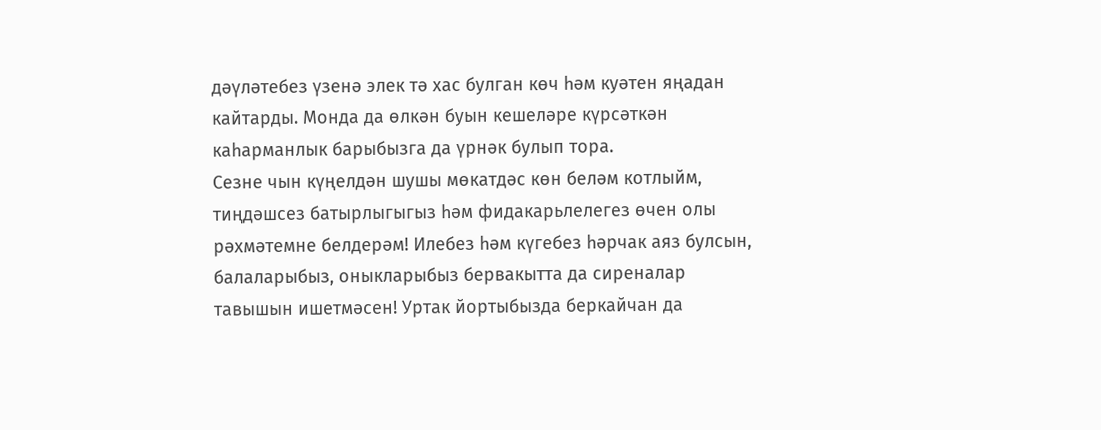дәүләтебез үзенә элек тә хас булган көч һәм куәтен яңадан кайтарды. Монда да өлкән буын кешеләре күрсәткән каһарманлык барыбызга да үрнәк булып тора.
Сезне чын күңелдән шушы мөкатдәс көн беләм котлыйм, тиңдәшсез батырлыгыгыз һәм фидакарьлелегез өчен олы рәхмәтемне белдерәм! Илебез һәм күгебез һәрчак аяз булсын, балаларыбыз, оныкларыбыз бервакытта да сиреналар тавышын ишетмәсен! Уртак йортыбызда беркайчан да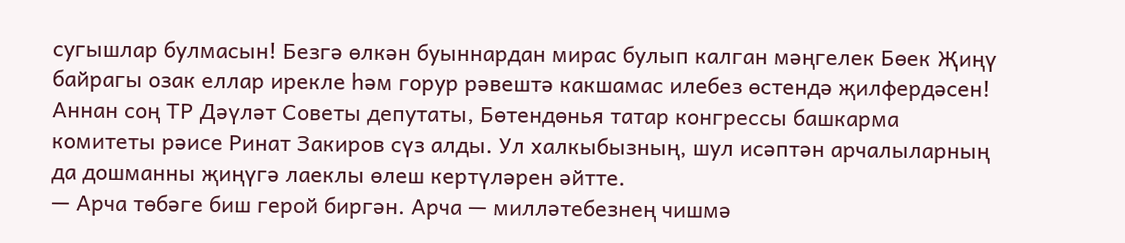сугышлар булмасын! Безгә өлкән буыннардан мирас булып калган мәңгелек Бөек Җиңү байрагы озак еллар ирекле һәм горур рәвештә какшамас илебез өстендә җилфердәсен!
Аннан соң ТР Дәүләт Советы депутаты, Бөтендөнья татар конгрессы башкарма комитеты рәисе Ринат Закиров сүз алды. Ул халкыбызның, шул исәптән арчалыларның да дошманны җиңүгә лаеклы өлеш кертүләрен әйтте.
— Арча төбәге биш герой биргән. Арча — милләтебезнең чишмә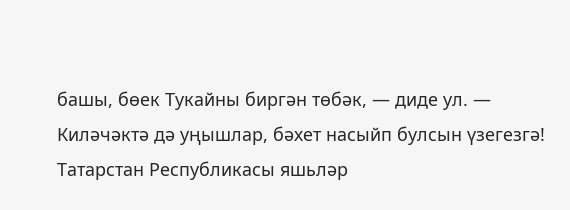башы, бөек Тукайны биргән төбәк, — диде ул. — Киләчәктә дә уңышлар, бәхет насыйп булсын үзегезгә!
Татарстан Республикасы яшьләр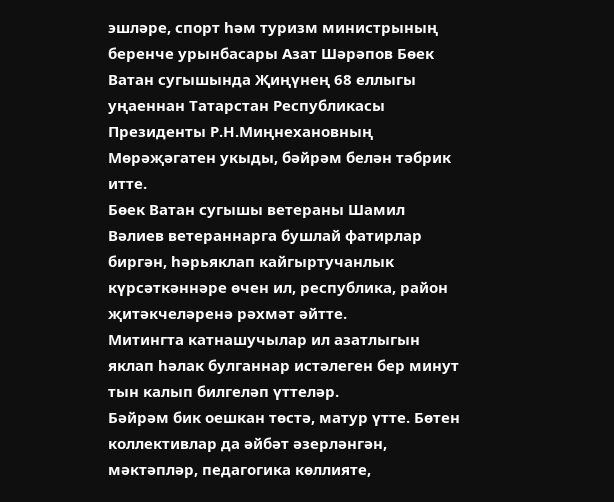эшләре, спорт һәм туризм министрының беренче урынбасары Азат Шәрәпов Бөек Ватан сугышында Җиңүнең 68 еллыгы уңаеннан Татарстан Республикасы Президенты Р.Н.Миңнехановның Мөрәҗәгатен укыды, бәйрәм белән тәбрик итте.
Бөек Ватан сугышы ветераны Шамил Вәлиев ветераннарга бушлай фатирлар биргән, һәрьяклап кайгыртучанлык күрсәткәннәре өчен ил, республика, район җитәкчеләренә рәхмәт әйтте.
Митингта катнашучылар ил азатлыгын яклап һәлак булганнар истәлеген бер минут тын калып билгеләп үттеләр.
Бәйрәм бик оешкан төстә, матур үтте. Бөтен коллективлар да әйбәт әзерләнгән, мәктәпләр, педагогика көллияте,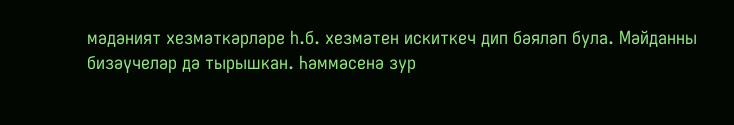мәдәният хезмәткәрләре һ.б. хезмәтен искиткеч дип бәяләп була. Мәйданны бизәүчеләр дә тырышкан. Һәммәсенә зур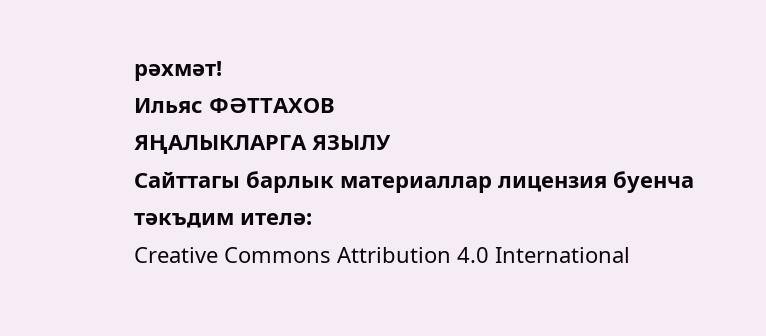рәхмәт!
Ильяс ФӘТТАХОВ
ЯҢАЛЫКЛАРГА ЯЗЫЛУ
Сайттагы барлык материаллар лицензия буенча тәкъдим ителә:
Creative Commons Attribution 4.0 International